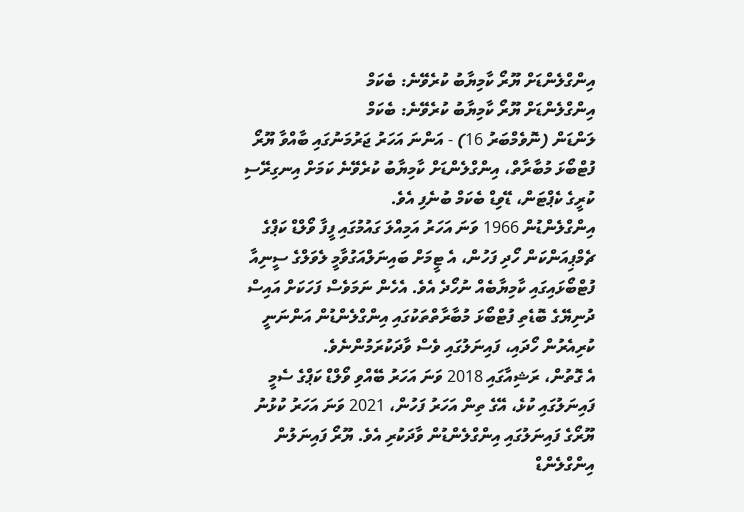އިންގްލެންޑަށް ޔޫރޯ ކާމިޔާބު ކުރެވޭނެ: ބެކަމް
އިންގްލެންޑަށް ޔޫރޯ ކާމިޔާބު ކުރެވޭނެ: ބެކަމް
ލަންޑަން (ނޮވެމްބަރު 16) - އަންނަ އަހަރު ޖަރުމަނުގައި ބާއްވާ ޔޫރޯ ފުޓްބޯޅަ މުބާރާތް، އިންގްލެންޑަށް ކާމިޔާބު ކުރެވޭނެ ކަމަށް އިނގިރޭސި ކުރީގެ ކެޕްޓަން، ޑޭވިޑް ބެކަމް ބުނެފި އެވެ.
އިންގްލެންޑުން 1966 ވަނަ އަހަރު އަމިއްލަ ގައުމުގައި ފީފާ ވޯލްޑް ކަޕްގެ ޗެމްޕިއަންކަން ހޯދި ފަހުން، އެ ޓީމަށް ބައިނަލްއަގުވާމީ ލެވަލްގެ ސީނިއާ ފުޓްބޯޅައިގައި ކާމިޔާބެއް ނުހޯދެ އެވެ. އެހެން ނަމަވެސް ފަހަކަށް އައިސް ދުނިޔޭގެ ބޮޑެތި ފުޓްބޯޅަ މުބާރާތްތަކުގައި އިންގްލެންޑުން އަންނަނީ ކުރިއެރުން ހޯދައި، ފައިނަލުގައި ވެސް ވާދަކުރަމުންނެވެ.
އެ ގޮތުން، ރަޝިއާގައި 2018 ވަނަ އަހަރު ބޭއްވި ވޯލްޑް ކަޕްގެ ސެމީ ފައިނަލުގައި ކުޅެ، އޭގެ ތިން އަހަރު ފަހުން، 2021 ވަނަ އަހަރު ކުޅުނު ޔޫރޯގެ ފައިނަލުގައި އިންގްލެންޑުން ވާދަކުރި އެވެ. ޔޫރޯ ފައިނަލުން އިންގްލެންޑް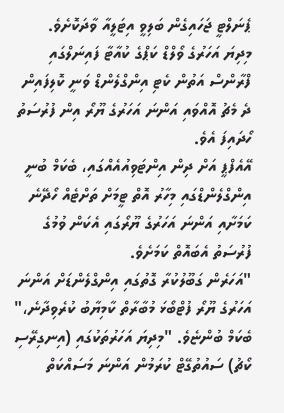ޕެނަލްޓީ ޖަހައިގެން ބަލިވީ އިޓަލީއާ ވާދަކޮށެވެ.
މިދިޔަ އަހަރުގެ ވޯލްޑް ކަޕްގެ ކުއާޓާ ފައިނަލްގައި ފްރާންސް އަތުން ކެޓި އިންގްލެންޑް ވަނީ ކޮލިފައިން ދެ މެޗު އޮއްވައި އަންނަ އަހަރުގެ ޔޫރޯ އިން ފުރުސަތު ހޯދައިފަ އެވެ.
އޭއެފްޕީ އަށް ދިން އިންޓަވިއުއެއްގައި، ބެކަމް ބުނީ އިންގްލެންޑްގައި މިހާރު އޮތް ޓީމަށް ތަށްޓެއް ހޯދޭނެ ކަމަށާއި އަންނަ އަހަރުގެ ޔޫރޯގައި އެކަން ވުމުގެ ފުރުސަތު އެބައޮތް ކަމަށެވެ.
"އަހަރެން ގަބޫލުކުރާ ގޮތުގައި އިންގްލެންޑަށް އަންނަ އަހަރުގެ ޔޫރޯ ފުޓްބޯޅަ މުބާރާތް ކާމިޔާބު ކުރެވިދާނެ،" ބެކަމް ބުންޏެވެ. "މިދިޔަ އަހަރުތަކުގައި (އިނގިރޭސި ކޯޗު) ސައުތުގޭޓް ކުރަމުން އަންނަ މަސައްކަތް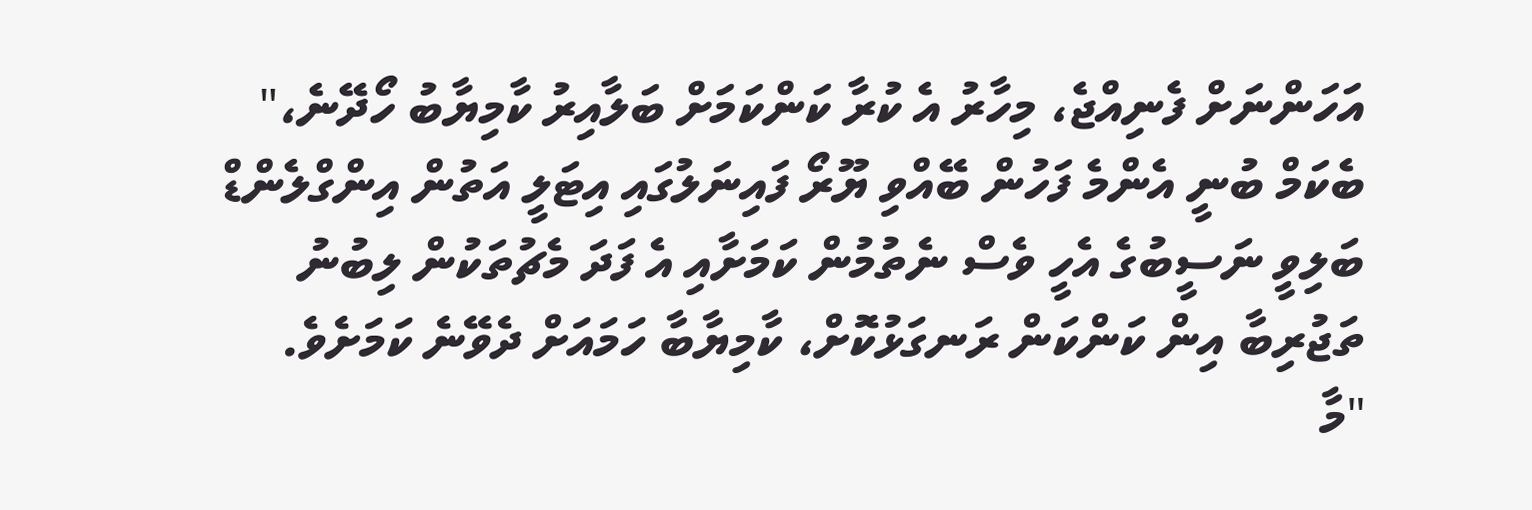އަހަންނަށް ފެނިއްޖެ، މިހާރު އެ ކުރާ ކަންކަމަށް ބަލާއިރު ކާމިޔާބު ހޯދޭނެ،"
ބެކަމް ބުނީ އެންމެ ފަހުން ބޭއްވި ޔޫރޯ ފައިނަލުގައި އިޓަލީ އަތުން އިންގްލެންޑް ބަލިވީ ނަސީބުގެ އެހީ ވެސް ނެތުމުން ކަމަށާއި އެ ފަދަ މެޗުތަކުން ލިބުނު ތަޖުރިބާ އިން ކަންކަން ރަނގަޅުކޮށް، ކާމިޔާބާ ހަމައަށް ދެވޭނެ ކަމަށެވެ.
"މާ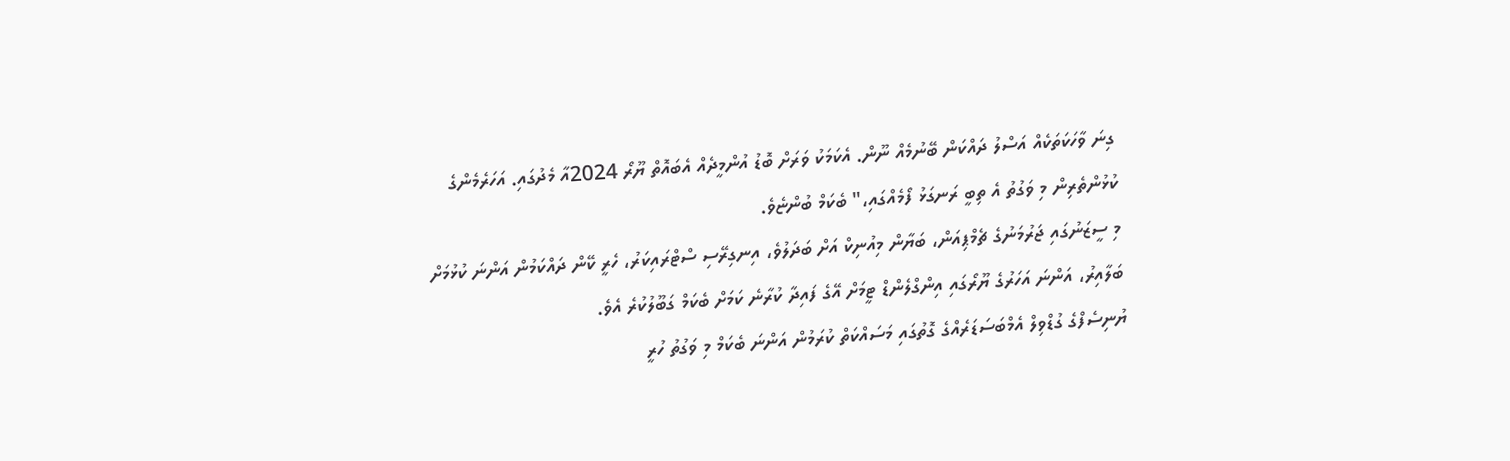ގިނަ ވާހަކަތަކެއް އަސްލު ދައްކަން ބޭނުމެއް ނޫން. އެކަމަކު ވަރަށް ބޮޑު އުންމީދެއް އެބައޮތް ޔޫރޯ 2024އާ މެދުގައި. އަހަރެމެންގެ ކުޅުންތެރިން މި ވަގުތު އެ ތިބީ ރަނގަޅު ފޯމެއްގައި،" ބެކަމް ބުންޏެވެ.
މި ސީޒަނުގައި ޖަރުމަނުގެ ޗެމްޕިއަން، ބަޔާން މިއުނިކް އަށް ބަދަލުވެ، އިނގިރޭސި ސްޓްރައިކަރު، ހެރީ ކޭން ދައްކަމުން އަންނަ ކުޅުމަށް ބަލާއިރު، އަންނަ އަހަރުގެ ޔޫރޯގައި އިންގްލެންޑް ޓީމަށް އޭގެ ފައިދާ ކުރާނެ ކަމަށް ބެކަމް ގަބޫލުކުރެ އެވެ.
ޔުނިސެފްގެ ގުޑްވިލް އެމްބަސަޑަރެއްގެ ގޮތުގައި މަސައްކަތް ކުރަމުން އަންނަ ބެކަމް މި ވަގުތު ހުރީ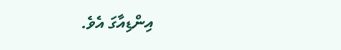އިންޑިއާގަ އެވެ.